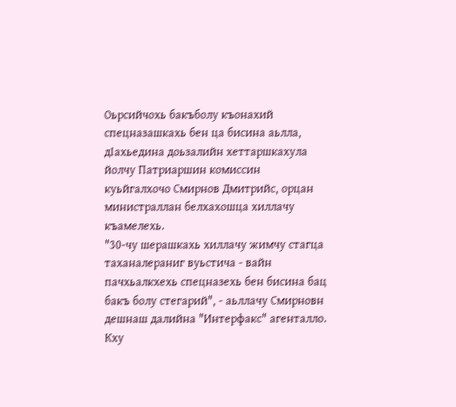Оьрсийчохь бакъболу къонахий спецназашкахь бен ца бисина аьлла, дIахьедина доьзалийн хеттаршкахула йолчу Патриаршин комиссин куьйгалхочо Смирнов Дмитрийс, орцан министраллан белхахошца хиллачу къамелехь.
"30-чу шерашкахь хиллачу жимчу стагца таханалераниг вуьстича - вайн пачхьалкхехь спецназехь бен бисина бац бакъ болу стегарий", - аьллачу Смирновн дешнаш далийна "Интерфакс" агенталло.
Кху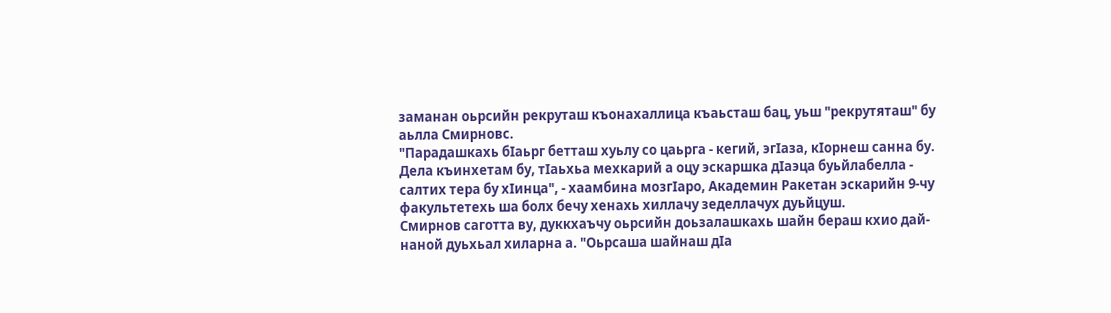заманан оьрсийн рекруташ къонахаллица къаьсташ бац, уьш "рекрутяташ" бу аьлла Смирновс.
"Парадашкахь бIаьрг бетташ хуьлу со цаьрга - кегий, эгIаза, кIорнеш санна бу. Дела къинхетам бу, тIаьхьа мехкарий а оцу эскаршка дIаэца буьйлабелла - салтих тера бу хIинца", - хаамбина мозгIаро, Академин Ракетан эскарийн 9-чу факультетехь ша болх бечу хенахь хиллачу зеделлачух дуьйцуш.
Смирнов саготта ву, дуккхаъчу оьрсийн доьзалашкахь шайн бераш кхио дай-наной дуьхьал хиларна а. "Оьрсаша шайнаш дIа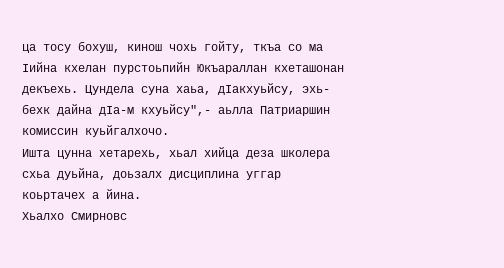ца тосу бохуш, кинош чохь гойту, ткъа со ма Iийна кхелан пурстоьпийн Юкъараллан кхеташонан декъехь. Цундела суна хаьа, дIакхуьйсу, эхь-бехк дайна дIа-м кхуьйсу",- аьлла Патриаршин комиссин куьйгалхочо.
Ишта цунна хетарехь, хьал хийца деза школера схьа дуьйна, доьзалх дисциплина уггар коьртачех а йина.
Хьалхо Смирновс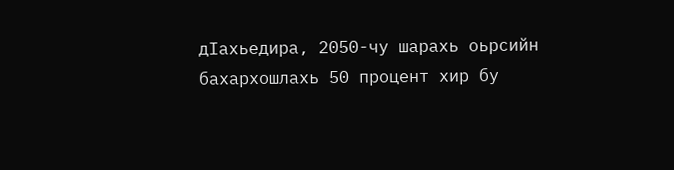дIахьедира, 2050-чу шарахь оьрсийн бахархошлахь 50 процент хир бу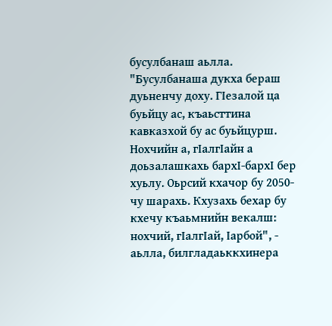бусулбанаш аьлла.
"Бусулбанаша дукха бераш дуьненчу доху. ГIезалой ца буьйцу ас, къаьсттина кавказхой бу ас буьйцурш. Нохчийн а, гIалгIайн а доьзалашкахь бархI-бархI бер хуьлу. Оьрсий кхачор бу 2050-чу шарахь. Кхузахь бехар бу кхечу къаьмнийн векалш: нохчий, гIалгIай, Iарбой", - аьлла, билгладаьккхинера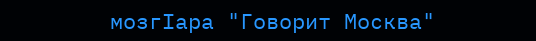мозгIара "Говорит Москва"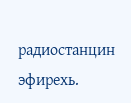радиостанцин эфирехь.